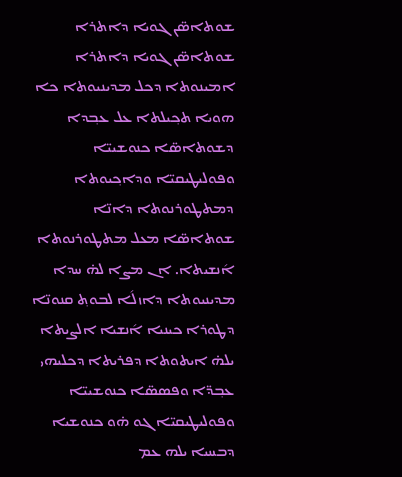ܫܘܬܐܣ̈ܢ ܓܘܝܐ ܕܐܬܪܐ
ܫܘܬܐܣ̈ܢ ܓܘܝܐ ܕܐܬܪܐ
ܐܡܝܢܘܬܐ ܕܟܠ ܡܕܝܢܝܘܬܐ ܟܐ ܗܘܝܐ ܬܟ݂ܝܠܬܐ ܥܠ ܥܒ݂ܕܐ ܕܫܘܬܐܣ̈ܐ ܟܢܘܫܝܝ̈ܐ ܘܦܘܠܝܛܝܩܝ̈ܐ ܘܕܐܟ݂ܝܘܬܐ ܕܡܬܛܘܪܢܘܬܐ ܕܐܢ̈ܐ ܫܘܬܐܣ̈ܐ ܡܥܠ ܡܬܛܘܪܢܘܬܐ ܐ݇ܢܫܝܬܐ. ܐܢ ܡܨܐ ܠܗ̇ ܚܕܐ ܡܕܝܢܝܘܬܐ ܕܐܙܠ݇ܐ ܠܒܘܬ݂ ܩܢܘܢ̈ܐ ܕܛܘܪܐ ܟܝܢܝܐ ܐ݇ܢܫܝܐ ܐܠܨܝܬܐ ܝܠܗ̇ ܐܝܬܘܬܐ ܕܦܪܝܬܐ ܕܟܠܝܗܝ ܥܒ݂ܕ̈ܐ ܘܦܣܣ̈ܐ ܟܢܘܫܝܝ̈ܐ ܘܦܘܠܝܛܝܩܝ̈ܐ ܓܘ ܗ̇ܘ ܟܢܘܫܝܐ ܕܒܚܝܐ ܝܠܗ ܥܡ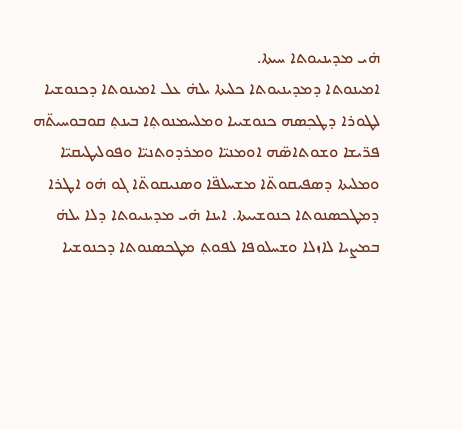ܗ̇ܝ ܡܕܝܢܝܘܬܐ ܚܝܬܐ.
ܐܡܝܢܘܬܐ ܕܡܕܝܢܝܘܬܐ ܟܠܝܬܐ ܝܠܗ̇ ܥܠ ܐܡܝܢܘܬܐ ܕܟܢܘܫܝܐ ܠܛܘܪܐ ܕܛܟ݂ܣܗ ܟܢܘܫܝܝܐ ܘܡܠܚܡܢܘܬ݂ܐ ܒܝܢܬ݂ ܩܘܒܘܚܝܬ̈ܗ ܦܪ̈ܝܫܐ ܘܫܘܬܐܣ̈ܗ ܐܘܡܢܝ̈ܐ ܘܡܪܕܘܬܢܝ̈ܐ ܘܦܘܠܝܛܝܩܝ̈ܐ ܘܡܠܝܬܐ ܕܣܦܝܩܘܬ̈ܐ ܡܫܚܠܦ̈ܐ ܘܣܢܝܩܘܬ̈ܐ ܓܘ ܗ̇ܘ ܐܛܪܐ ܕܡܛܟܣܢܘܬܐ ܟܢܘܫܝܝܬܐ. ܐܝܢܐ ܗ̇ܝ ܡܕܝܢܝܘܬܐ ܕܠܐ ܝܠܗ̇ ܒܡܨܝܐ ܠܐܙܠܐ ܘܫܚܠܘܦܐ ܠܦܘܬ݂ ܡܛܟܣܢܘܬܐ ܕܟܢܘܫܝܐ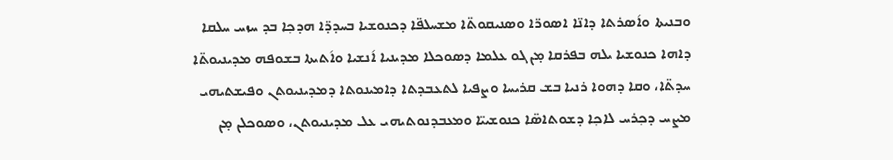ܘܒܢܝܬܐ ܘܐ݇ܣܪܬܐ ܕܐܢ̈ܐ ܐܣܘܪ̈ܐ ܘܣܢܝܩܘܬ̈ܐ ܡܫܚܠܦ̈ܐ ܕܟܢܘܫܝܐ ܒܚܕܕ̈ܐ ܗܕܟ݂ܐ ܒܕ ܚܙܚ ܚܠܩܐ ܕܐܗܐ ܟܢܘܫܝܐ ܝܠܗ ܒܦܪܩܐ ܡ̣ܢ ܓܘ ܥܠܡܐ ܕܣܘܟܠܐ ܡܕܝܢܝܐ ܐ݇ܢܫܝܐ ܘܐ݇ܬܝܬܐ ܒܫܘܦܗ ܡܕܝܢܝܘܬ̈ܐ ܚܕܬ̈ܐ، ܘܩܐ ܕܗܘܐ ܪܢܝܐ ܒܫ ܩܪܝܚܐ ܘܨܦܝܐ ܠܬܥܒܕܬܐ ܕܐܡܝܢܘܬܐ ܕܡܕܝܢܝܘܬܢ ܘܦܝܫܬܝܗܝ ܡܨܚ ܕܟ݂ܪܚ ܠܐܟ݂ܐ ܕܫܘܬܐܣ̈ܐ ܟܢܘܫܝܝ̈ܐ ܘܡܥܒܕܢܘܬܝܗܝ ܥܠ ܡܕܝܢܝܘܬܢ، ܘܣܘܟܠܢ ܡ̣ܢ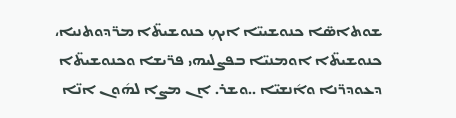ܫܘܬܐܣ̈ܐ ܟܢܘܫܝܝ̈ܐ ܐܝܟܼ ܟܢܘܫܝܬ̈ܐ ܡܪ̈ܕܘܬܢܝܐ، ܟܢܘܫܝܬ̈ܐ ܐܘܡܢܝ̈ܐ ܒܦܨܠܝܗܝ ܦܪ̈ܝܫܐ ܘܟܢܘܫܝܬ̈ܐ ܕܥܘܕܪ̈ܢܐ ܘܐ݇ܢܫܝ̈ܐ ..ܘܫܪ. ܐܢ ܡܨܐ ܠܗ݇ܘܢ ܐܢ̈ܐ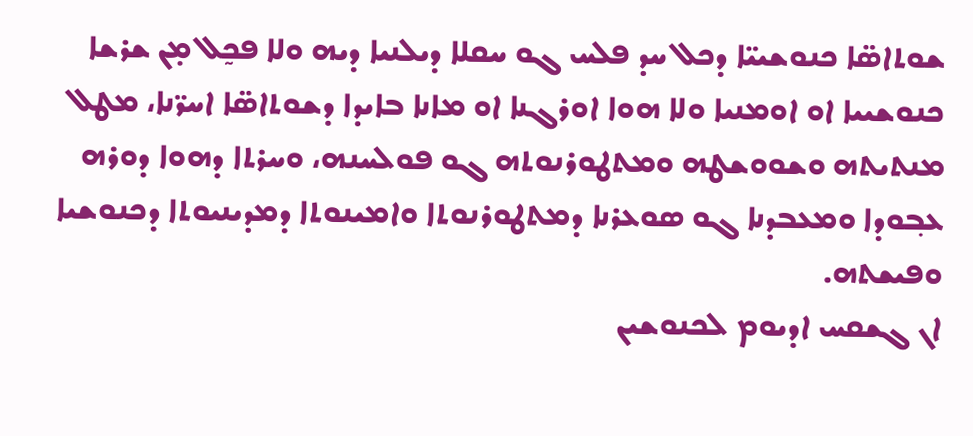ܫܘܬܐܣ̈ܐ ܟܢܘܫܝܝ̈ܐ ܕܟܠ ܚܕ ܦܠܚ ܓܘ ܚܩܠܐ ܕܝܠܢܝܐ ܕܝܗ ܘܠܐ ܦܟ̰ܠ ܡ̣ܢ ܫܪܫܐ ܟܢܘܫܝܝܐ ܐܘ ܐܘܡܢܝܐ ܘܠܐ ܗܘܐ ܐܘܪܓܢܐ ܐܘ ܡܐܢܐ ܒܐܝܕܐ ܕܫܘܬܐܣ̈ܐ ܐܚܪ̈ܢܐ، ܡܛܠ ܡܢܬܝܬܗ ܘܫܘܘܫܛܗ ܘܡܬܛܘܪܢܘܬܗ ܓܘ ܦܘܠܚܢܗ، ܘܚܪܬܐ ܕܗܘܐ ܕܘܪܗ ܥܒ݂ܘܕܐ ܘܡܥܒܕܢܐ ܓܘ ܣܘܥܪܢܐ ܕܡܬܛܘܪܢܘܬܐ ܘܐܡܝܢܘܬܐ ܕܡܕܝܢܝܘܬܐ ܕܟܢܘܫܝܐ ܘܦܝܫܬܗ.
ܐܢ ܓܫܩܚ ܐܕܝܘܡ ܠܟܢܘܫܝܢ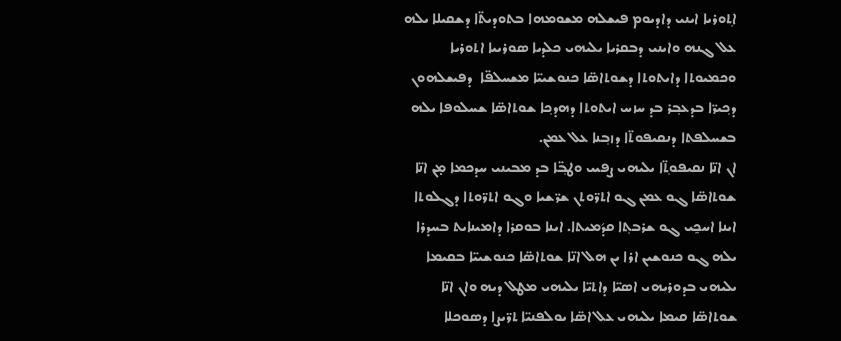ܐܬ݂ܘܪܝܐ ܐܝܢܝ ܕܐܕܝܘܡ ܦܝܫܠܗ ܡܫܘܡܗܐ ܒܬܘܕܝܬ̈ܐ ܕܫܩܝܠܐ ܝܠܗ ܥܠ ܓܢܗ ܘܐܝܢܝ ܕܒܩܪܝܐ ܝܠܝܗܝ ܟܠܕܝܐ ܣܘܪܝܝܐ ܐܬܘܪܝܐ  ܘܟܡܝܘܬܐ ܕܐܝܬܘܬܐ ܕܫܘܬܐܣ̈ܐ ܟܢܘܫܝܝ̈ܐ ܡܫܚܠܦ̈ܐ  ܕܦܝܫܠܗܘܢ ܕܟ݂ܝܪ̈ܐ ܒܕܥܒ݂ܪ ܒܕ ܚܙܚ ܐܝܬܘܬܐ ܕܗܕܟ݂ܐ ܫܘܬܐܣ̈ܐ ܫܚܠܘܦܐ ܝܠܗ ܒܫܚܠܦܬܐ ܕܢܩܝܦܘܬ̈ܐ ܕܙܒ݂ܢܐ ܥܠ ܥܡܢ.
ܐܢ ܐܢ̈ܐ ܢܩܝܦܘܬ݂̈ܐ ܝܠܝܗܝ ܨܦܝܝ ܘܛܒ݂̈ܐ ܒܕ ܡܒܝܢܝ ܚܕܟܡܐ ܡ̣ܢ ܐܢ̈ܐ ܫܘܬܐܣ̈ܐ ܓܘ ܥܡܢ ܓܘ ܐܬܪ̈ܘܬܢ ܫܪ̈ܫܝܐ ܘܓܘ ܐܬܪ̈ܘܬܐ ܕܓܠܘܬܐ ܐܝܢܐ ܐܚܟ̰ܝ ܓܘ ܫܪܒܬ݂ܐ ܩܕ݇ܡܝܬܐ. ܐܝܢܐ ܒܘܩܪܐ ܕܐܡܝܢܐܝܬ ܒܚܕܪܐ ܝܠܗ ܓܘ ܟܢܘܫܝܢ ܐܪܐ ܝܢ ܗܠ ܐܢ̈ܐ ܫܘܬܐܣ̈ܐ ܟܢܘܫܝܝ̈ܐ ܒܩܝܡܐ ܝܠܝܗܝ ܒܕܘܪܝܗܝ ܐܣܝ̈ܐ ܕܐܬܝ̈ܐ ܝܠܝܗܝ ܡܛܠ ܕܝܗ ܘܐܢ ܐܢ̈ܐ ܫܘܬܐܣ̈ܐ ܩܝܡܐ ܝܠܝܗܝ ܥܠ ܐܣ̈ܐ ܝܘܠܦܢܝ̈ܐ ܬܪ̈ܝܨܐ ܕܣܘܟܠܐ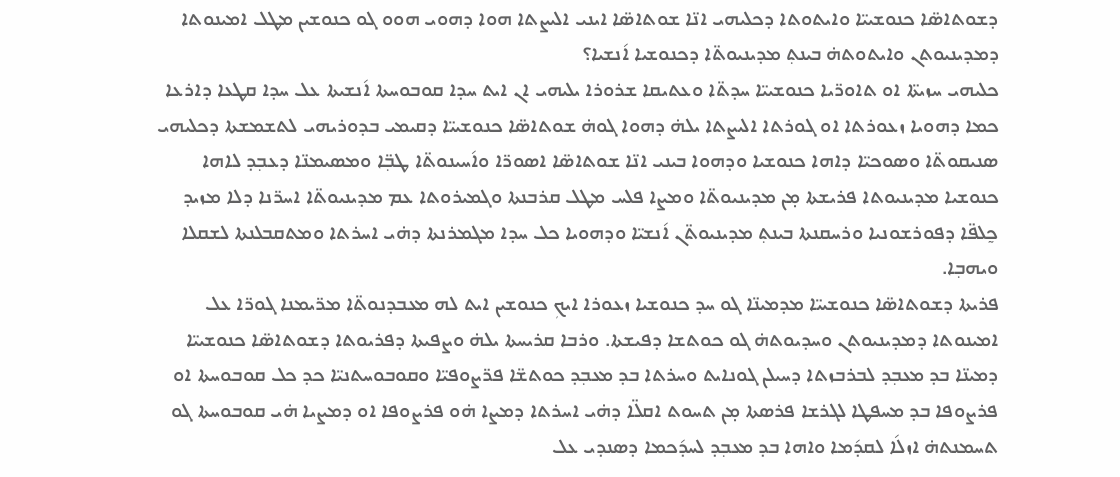ܕܫܘܬܐܣ̈ܐ ܟܢܘܫܝܝ̈ܐ ܘܐܝܬܘܬܐ ܕܟܠܝܗܝ ܐܢ̈ܐ ܫܘܬܐܣ̈ܐ ܐܝܢܝ ܐܠܝܨܬܐ ܗܘܐ ܕܗܘܝ ܗܘܘ ܓܘ ܟܢܘܫܝܢ ܡܛܠ ܐܡܝܢܘܬܐ ܕܡܕܝܢܝܘܬܢ ܘܐܝܬܘܬܗ̇ ܒܝܢܬ݂ ܡܕܝܢܝܘܬ̈ܐ ܕܟܢܘܫܝܐ ܐ݇ܢܫܝܐ؟
ܟܠܝܗܝ ܚܙܝܬ̈ܐ ܐܘ ܬܐܘܪ̈ܝܐ ܟܢܘܫܝܝ̈ܐ ܚܕܬ̈ܐ ܘܥܬܝܩܐ ܫܪܘܪܐ ܝܠܝܗܝ ܐܢ ܐܝܬ ܚܕܐ ܩܘܒܘܚܬܐ ܐ݇ܢܫܝܬܐ ܥܠ ܚܕܐ ܩܛܥܐ ܕܐܪܥܐ ܟܡܐ ܕܗܘܝܐ ܙܥܘܪܬܐ ܐܘ ܓܘܪܬܐ ܐܠܝܨܬܐ ܝܠܗ̇ ܕܗܘܐ ܓܘܗ̇ ܫܘܬܐܣ̈ܐ ܟܢܘܫܝܝ̈ܐ ܕܩܝܡܝ ܒܕܘܪܝܗܝ ܠܬܫܡܫܬܐ ܕܟܠܝܗܝ ܣܢܝܩܘܬ̈ܐ ܘܣܘܟܝ̈ܐ ܕܐܗܐ ܟܢܘܫܝܐ ܘܕܗܘܐ ܒܝܢܝ ܐܢ̈ܐ ܫܘܬܐܣ̈ܐ ܐܣܘܪ̈ܐ ܘܐ݇ܚܝܢܘܬ̈ܐ ܛܒ݂̈ܐ ܘܡܣܝܡܢ̈ܐ ܕܥܒ݂ܕ ܠܐܗܐ ܟܢܘܫܝܐ ܡܕܝܢܝܘܬܐ ܦܪܝܫܬܐ ܡ̣ܢ ܡܕܝܢܝܘܬ̈ܐ ܘܡܨܐ ܦܠܚ ܡܛܠ ܩܪܒܢܬܐ ܘܓܡܝܪܘܬܐ ܥܡ ܡܕܝܢܝܘܬ̈ܐ ܐܚܪ̈ܢܐ ܕܠܐ ܡܙܝܕ ܟ̰ܠܦ̈ܐ ܕܦܘܪܫܘܢܝܐ ܘܪܚܩܢܬܐ ܒܝܢܬ݂ ܡܕܝܢܝܘܬ̈ܢ ܐ݇ܢܫܝ̈ܐ ܘܕܗܘܝܐ ܟܠ ܚܕܐ ܡܓܡܪܢܬܐ ܕܗ̇ܝ ܐܚܪܬܐ ܘܡܬܩܒܠܢܬܐ ܠܫܩܠܐ ܘܝܗܒ݂ܐ.
ܦܪܝܬܐ ܕܫܘܬܐܣ̈ܐ ܟܢܘܫܝܝ̈ܐ ܡܕܡܝܢ̈ܐ ܓܘ ܚܕ ܟܢܘܫܝܐ ܙܥܘܪܐ ܐܝܟܼ ܟܢܘܫܝܢ ܐܝܬ ܠܗ ܡܥܒܕܢܘܬ̈ܐ ܡܪ̈ܝܡܢܐ ܓܘܪ̈ܐ ܥܠ ܐܡܝܢܘܬܐ ܕܡܕܝܢܝܘܬܢ ܘܚܕܝܘܬܗ̇ ܓܘ ܟܘܬܫܐ ܕܦܝܫܬܐ. ܘܪܒܐ ܩܪܝܚܬܐ ܝܠܗ̇ ܘܨܦܝܬܐ ܕܦܪܝܘܬܐ ܕܫܘܬܐܣ̈ܐ ܟܢܘܫܝܝ̈ܐ ܕܡܝܢ̈ܐ ܒܕ ܡܥܒ݂ܕ ܠܒܪܒܙܬܐ ܕܚܝܠܢ ܓܘܢܐܝܬ ܘܚܪܬܐ ܒܕ ܡܥܒ݂ܕ ܟܘܬܫ̈ܐ ܦܪ̈ܨܘܦܝ̈ܐ ܘܩܘܒܘܚܬܢܝ̈ܐ ܟܕ ܟܠ ܩܘܒܘܚܬܐ ܐܘ ܦܪܨܘܦܐ ܒܕ ܡܚܦܛܐ ܠܓܪܫܐ ܦܪܣܬܐ ܡ̣ܢ ܬܚܘܬ ܐܩܠ̈ܐ ܕܗ̇ܝ ܐܚܪܬܐ ܕܡܨܐ ܗ̇ܘ ܦܪܨܘܦܐ ܐܘ ܕܡܨܝܐ ܗ̇ܝ ܩܘܒܘܚܬܐ ܓܘ ܬܚܡܢܬܗ̇ ܐܙܠ݇ܐ ܠܩܕ݇ܡܐ ܘܐܗܐ ܒܕ ܡܥܒ݂ܕ ܠܚܕ݇ܟܡܐ ܕܣܢܕܝ ܥܠ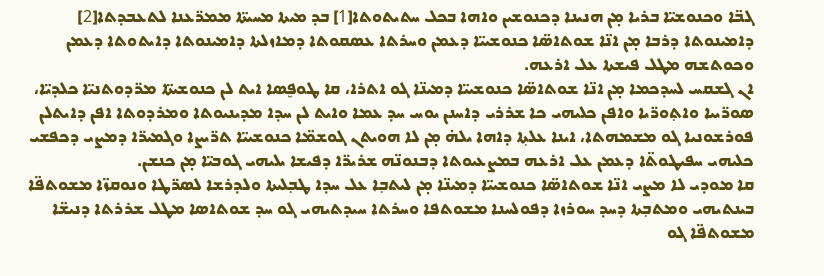ܓܒ̈ܐ ܘܟܢܘܫܝ̈ܐ ܒܪܝܐ ܡ̣ܢ ܗܢܝܢܐ ܕܟܢܘܫܝܢ ܘܐܗܐ ܒܟܠ ܚܬܝܬܘܬܐ[1] ܒܕ ܡܝܬܐ ܡܚܝܬ̈ܐ ܡܡܪ̈ܥܢܐ ܠܬܥܒܕܬܐ[2] ܕܐܡܝܢܘܬܐ ܕܪܒܐ ܡ̣ܢ ܐܢ̈ܐ ܫܘܬܐܣ̈ܐ ܟܢܘܫܝܝ̈ܐ ܕܥܡܢ ܘܚܪܬܐ ܥܣܩܘܬܐ ܕܡܐܙܠܬܐ ܕܐܡܝܢܘܬܐ ܕܐܝܬܘܬܐ ܕܥܡܢ ܘܟܘܬܫܗ ܡܛܠ ܦܝܫܬܐ ܥܠ ܐܪܥܗ.
ܐܢ ܓܫܩܚ ܠܚܕܟܡܐ ܡ̣ܢ ܐܢ̈ܐ ܫܘܬܐܣ̈ܐ ܟܢܘܫܝܝ̈ܐ ܕܡܝܢ̈ܐ ܓܘ ܐܬܪܐ، ܩܐ ܛܘܦ̮ܣܐ ܐܝܬ ܠܢ ܟܢܘܫܝܬ̈ܐ ܡܪ̈ܕܘܬܢܝ̈ܐ ܟܠܕܝ̈ܐ، ܣܘܪ̈ܝܝܐ ܘܐܬ݂ܘܪ̈ܝܐ ܘܐܦܢ ܟܠܝܗܝ ܟܐ ܫܪܪܝ ܕܐܚܢܢ ܝܘܚ ܚܕ ܥܡܐ ܘܐܝܬ ܠܢ ܚܕܐ ܡܕܝܢܝܘܬܐ ܘܡܪܕܘܬܐ ܐܦܢ ܕܐܝܬܠܢ ܦܘܪܫܘܢܝܐ ܓܘ ܡܫܡܗܬܐ، ܐܝܢܐ ܥܠܬ݂ܐ ܕܐܗܐ ܝܠܗ̇ ܡ̣ܢ ܠܐ ܗܘܝܬܢ ܓܘܫܡ̈ܐ ܟܢܘܫܝܝ̈ܐ ܬܪ̈ܝܨܐ ܘܓܡܝܪ̈ܐ ܕܡܨܝ ܕܟܦܫܝ ܟܠܝܗܝ ܚܦܝܛܘܬ̈ܐ ܕܥܡܢ ܥܠ ܐܪܥܗ ܒܡܨܥܝܘܬܐ ܕܒܢܘܢ̈ܗ ܫܪܝܪ̈ܐ ܕܦܝܫܐ ܝܠܝܗܝ ܓܘܒܝ̈ܐ ܡ̣ܢ ܟܢܫܢ.
ܩܐ ܡܘܕܝ ܠܐ ܡܨܝ ܐܢ̈ܐ ܫܘܬܐܣ̈ܐ ܟܢܘܫܝܝ̈ܐ ܕܡܝܢ̈ܐ ܡ̣ܢ ܠܝܬܒ݂ܐ ܥܠ ܚܕܐ ܛܒ݂ܠܝܬܐ ܘܠܕܪܫܐ ܠܣܪ̈ܛܐ ܘܢܘܩܙ̈ܐ ܡܫܘܬܦ̈ܐ ܒܝܢܬܝܗܝ ܘܡܬܒ݂ܬܐ ܕܚܕ ܚܘܪܙܐ ܕܦܘܠܚܢܐ ܡܫܘܬܦܐ ܘܚܪܬܐ ܚܝܕܬܝܗܝ ܓܘ ܚܕ ܫܘܬܐܣܐ ܡܛܠ ܫܪܪܬܐ ܕܢܝܫ̈ܐ ܡܫܘܬܦ̈ܐ ܓܘ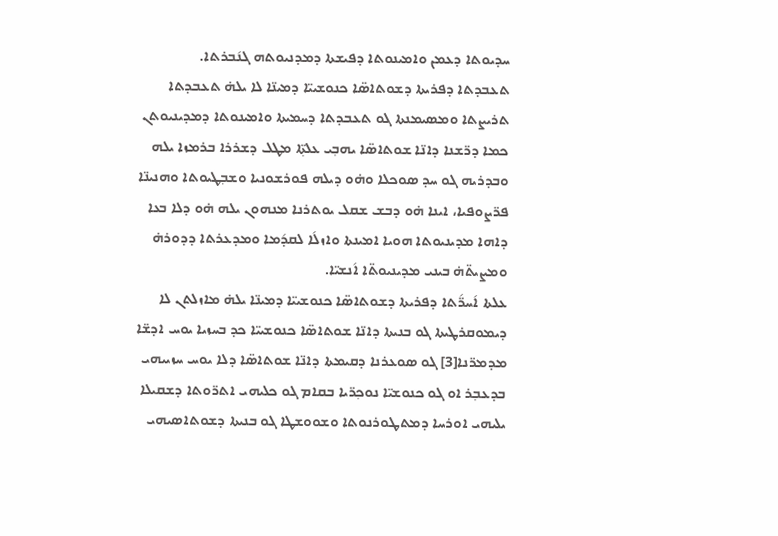ܚܕܝܘܬܐ ܕܥܡܢ ܘܐܡܝܢܘܬܐ ܕܦܝܫܬܐ ܕܡܕܢܝܘܬܗ ܓܢ݇ܒܪܬܐ.
ܬܥܒܕܬܐ ܕܦܪܝܬܐ ܕܫܘܬܐܣ̈ܐ ܟܢܘܫܝܝ̈ܐ ܕܡܝܢ̈ܐ ܠܐ ܝܠܗ̇ ܬܥܒܕܬܐ ܬܪܝܨܬܐ ܘܡܣܝܡܢܬܐ ܓܘ ܬܥܒܕܬܐ ܕܚܡܝܬܐ ܘܐܡܝܢܘܬܐ ܕܡܕܝܢܝܘܬܢ ܟܡܐ ܕܪ̈ܫܢܐ ܕܐܢ̈ܐ ܫܘܬܐܣ̈ܐ ܝܗܒ݂ܝ ܥܠܬ݂̈ܐ ܡܛܠ ܕܫܪܪܐ ܒܪܡܙܐ ܝܠܗ ܘܒܕܪܝܗ ܓܘ ܚܕ ܣܘܟܠܐ ܘܗ̇ܘ ܕܝܠܗ ܦܘܪܫܘܢܝܐ ܘܫܒ݂ܛܝܘܬܐ ܘܗܢܝܢ̈ܐ ܦܪ̈ܨܘܦܝܐ، ܐܝܢܐ ܗ̇ܘ ܕܒܫ ܫܩܠ ܝܘܬܪܢܐ ܡܢܗܘܢ ܝܠܗ ܗ̇ܘ ܕܠܐ ܒܥܐ ܕܐܗܐ ܡܕܝܢܝܘܬܐ ܗܘܝܐ ܐܡܝܢܬܐ ܘܐܙܠ݇ܐ ܠܩܕ݇ܡܐ ܘܡܕܥܪܬܐ ܕܕܘܪܗ̇ ܘܡܨܝܬ̈ܗ̇ ܒܝܢܝ ܡܕܝܢܝܘܬ̈ܐ ܐ݇ܢܫܝ̈ܐ.
ܥܠܬܐ ܐ݇ܚܪ̈݇ܬܐ ܕܦܪܝܬܐ ܕܫܘܬܐܣ̈ܐ ܟܢܘܫܝܝ̈ܐ ܕܡܝܢ̈ܐ ܝܠܗ̇ ܡܐܙܠܬܢ ܠܐ ܕܝܡܘܩܪܛܝܬܐ ܓܘ ܒܢܝܬܐ ܕܐܢ̈ܐ ܫܘܬܐܣ̈ܐ ܟܢܘܫܝܝ̈ܐ ܟܕ ܒܚܙܝܐ ܝܘܚ ܐܕܫ̈ܐ ܡܕܡܪ̈ܢܐ[3] ܓܘ ܣܘܥܪܢܐ ܕܩܝܡܬܐ ܕܐܢ̈ܐ ܫܘܬܐܣ̈ܐ ܕܠܐ ܝܘܚ ܚܙܝܝܗܝ ܒܕܥܒ݂ܪ ܐܘ ܓܘ ܟܢܘܫܝ̈ܐ ܢܘܟ݂ܪ̈ܝܐ ܒܩܐܡ ܓܘ ܟܠܝܗܝ ܐܬܪ̈ܘܬܐ ܕܫܩܝܠܐ ܝܠܝܗܝ ܐܘܪܚܐ ܕܡܬܛܘܪܢܘܬܐ ܘܫܘܘܫܛܐ ܓܘ ܒܢܝܬܐ ܕܫܘܬܐܣܝܗܝ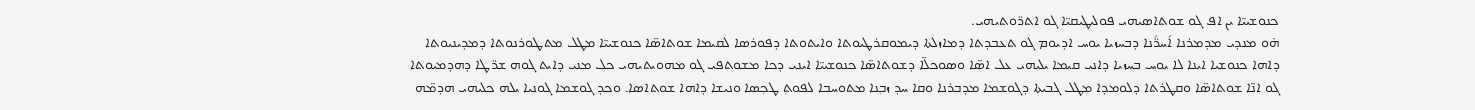ܟܢܘܫܝܝ̈ܐ ܝܢ ܐܦ ܓܘ ܫܘܬܐܣܝܗܝ ܦܘܠܝܛܝܩܝ̈ܐ ܓܘ ܐܬܪ̈ܘܬܝܗܝ.
ܗ̇ܘ ܡܢܕܝ ܡܕܡܪܢܐ ܐ݇ܚܪ̈݇ܢܐ ܕܒܚܙܝܐ ܝܘܚ ܐܕܝܘܡ ܓܘ ܬܥܒܕܬܐ ܕܡܐܙܠܬܐ ܕܝܡܘܩܪܛܝܘܬܐ ܘܐܝܬܘܬܐ ܕܦܘܪܣܐ ܠܩܝܡܐ ܫܘܬܐܣ̈ܐ ܟܢܘܫܝܝ̈ܐ ܡܛܠ ܡܬܛܘܪܢܘܬܐ ܕܡܕܝܢܝܘܬܐ ܕܐܗܐ ܟܢܘܫܝܐ ܐܝܢܐ ܠܐ ܝܘܚ ܒܚܙܝܐ ܕܐܢܝ ܩܝܡܐ ܝܠܝܗܝ ܥܠ ܐܣ̈ܐ ܘܣܘܟܠ̈ܐ ܕܫܘܬܐܣ̈ܐ ܟܢܘܫܝܝ̈ܐ ܐܝܢܝ ܕܟܐ ܡܫܘܬܦܝ ܓܘ ܡܗܘܝܬܝܗܝ ܟܠ ܡܢܝ ܕܐܝܬ ܓܘܗ ܫܪ̈ܛܐ ܕܗܕܡܝܘܬܐ ܓܘ ܐܢ̈ܐ ܫܘܬܐܣ̈ܐ ܘܩܛܪܬܐ ܕܠܘܡܕܐ ܡܛܠ ܓܒܝܬܐ ܕܓܘܫܡܐ ܡܕܒܪܢܐ ܘܩܐ ܚܕ ܙܒ݂ܢܐ ܡܬܘܚܒܐ ܠܦܘܬ݂ ܛܟ݂ܣܐ ܘܢܝܫܐ ܕܐܗܐ ܫܘܬܐܣܐ. ܘܟܕ ܓܘܫܡܐ ܓܘܢܝܐ ܝܠܗ ܟܠܝܗܝ ܗܕܡ̈ܗ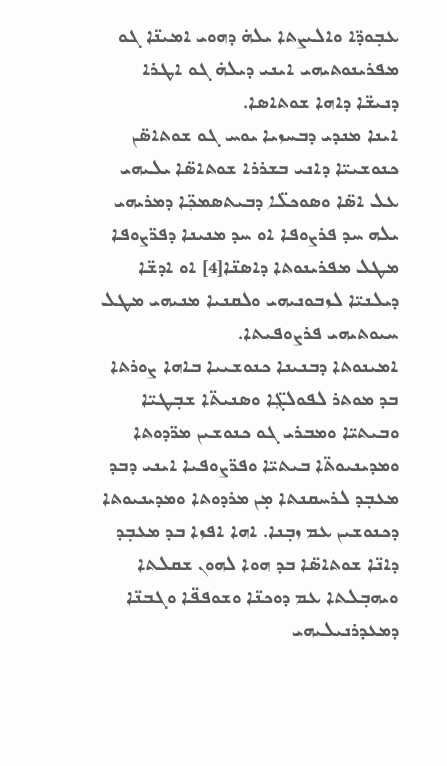ܥܒ݂ܘܕ̈ܐ ܘܐܠܝܨܬܐ ܝܠܗ̇ ܕܗܘܝ ܐܡܝܢ̈ܐ ܓܘ ܡܦܪܝܢܘܬܝܗܝ ܐܝܢܝ ܕܝܠܗ̇ ܓܘ ܐܛܪܐ ܕܢܝܫ̈ܐ ܕܐܗܐ ܫܘܬܐܣܐ.
ܐܝܢܐ ܡܢܕܝ ܕܒܚܙܝܐ ܝܘܚ ܓܘ ܫܘܬܐܣ̈ܢ ܟܢܘܫܝܝ̈ܐ ܕܐܢܝ ܒܫܪܪܐ ܫܘܬܐܣ̈ܐ ܝܠܝܗܝ ܥܠ ܐܣ̈ܐ ܘܣܘܟܠ̈ܐ ܕܒܝܬܣܡܟ݂̈ܐ ܕܡܪܝܗܝ ܝܠܗ ܚܕ ܦܪܨܘܦܐ ܐܘ ܚܕ ܡܢܝܢܐ ܕܦܪ̈ܨܘܦܐ ܡܛܠ ܡܦܪܝܢܘܬܐ ܕܐܣܢ̈ܐ[4] ܐܘ ܐܕܫ̈ܐ ܕܝܠܢܝ̈ܐ ܠܙܒܘܢܝܗܝ ܘܠܩܢܝܐ ܡܢܝܗܝ ܡܛܠ ܚܝܘܬܝܗܝ ܦܪܨܘܦܝܬܐ.
ܐܡܝܢܘܬܐ ܕܒܢܝܢܐ ܟܢܘܫܝܝܐ ܒܐܗܐ ܨܘܪܬܐ ܒܕ ܡܘܬܪ ܠܦܘܠܓܼ̈ܐ ܘܣܢܝܬ̈ܐ ܫܒ݂ܛܝ̈ܐ ܘܒܝܬܝ̈ܐ ܘܡܒܪܝ ܓܘ ܟܢܘܫܝܢ ܡܪ̈ܕܘܬܐ ܘܡܕܝܢܝܘܬ̈ܐ ܒܝܬܝ̈ܐ ܘܦܪ̈ܨܘܦܝܐ ܐܝܢܝ ܕܒܕ ܡܥܒ݂ܕ ܠܪܚܩܢܬܐ ܡ̣ܢ ܡܪܕܘܬܐ ܘܡܕܝܢܝܘܬܐ ܕܟܢܘܫܝܢ ܥܡ ܙܒ݂ܢܐ. ܐܗܐ ܐܦܙܐ ܒܕ ܡܥܒ݂ܕ ܕܐܢ̈ܐ ܫܘܬܐܣ̈ܐ ܒܕ ܗܘܐ ܠܗܘܢ ܫܩܠܬܐ ܘܝܗܒ݂ܠܬܐ ܥܡ ܕܘܟܢ̈ܐ ܘܫܘܦܦ̈ܐ ܘܓܒܢ̈ܐ ܕܡܥܕܪܢܝܠܝܗܝ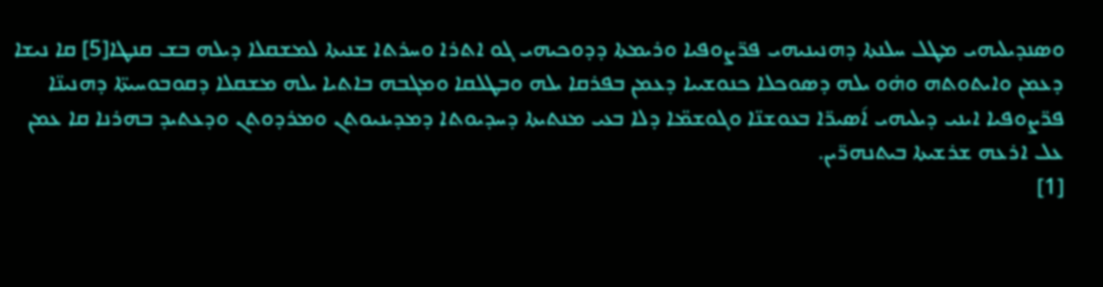ܘܣܢܕܝܠܝܗܝ ܡܛܠ ܚܠܢܬܐ ܕܗܢܝܢܝܗܝ ܦܪ̈ܨܘܦܝܐ ܘܪܝܡܬܐ ܕܕܘܟܝܗܝ ܓܘ ܐܬܪܐ ܘܚܪܬܐ ܫܢܝܬܐ ܠܡܫܩܠܐ ܕܝܠܗ ܒܫ ܩܢܛܐ[5] ܩܐ ܢܝܫܐ ܕܥܡܢ ܘܐܝܬܘܬܗ ܘܗ̇ܘ ܝܠܗ ܕܣܘܟܠܐ ܟܢܘܫܝܝܐ ܕܥܡܢ ܒܦܪܩܐ ܝܠܗ ܘܒܛܠܩܐ ܘܡܓܒܗ ܒܐܬܝܐ ܝܠܗ ܡܫܩܠܐ ܕܩܘܒܘܚܝܬ̈ܐ ܕܗܢܝܢ̈ܐ ܦܪ̈ܨܘܦܝܐ ܐܝܢܝ ܕܝܠܝܗܝ ܐ݇ܣܝܪ̈ܐ ܒܥܘܫܢ̈ܐ ܘܓܘܫܡ̈ܐ ܕܠܐ ܒܥܝ ܡܢܬܝܬܐ ܕܚܕܝܘܬܐ ܕܡܕܝܢܝܘܬܢ ܘܡܪܕܘܬܢ ܘܕܥܬܝܕ ܒܗܪܢܐ ܩܐ ܥܡܢ ܥܠ ܐܪܥܗ ܫܪܫܝܬܐ ܒܝܬܢܗܪ̈ܝܢ.
[1]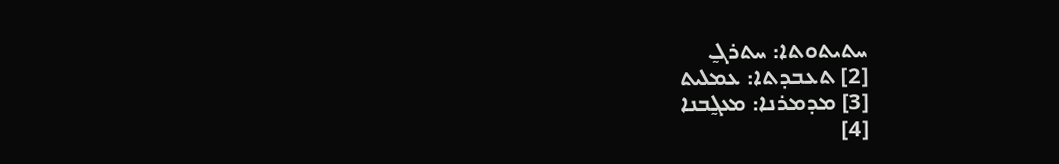ܚܬܝܬܘܬܐ: ܚܬܪܓ̰
[2] ܬܥܒܕܬܐ: ܥܡܠܝܬ
[3] ܡܕܡܪܢܐ: ܡܥܓ̰ܒܢܐ
[4]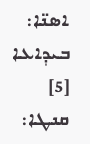ܐܣܢ̈ܐ: ܒܝܕܼܐܥܐ
[5] ܩܢܛܐ: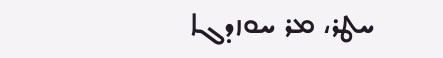ܚܛܪ، ܡܪ ܚܘܙܕܓܐ